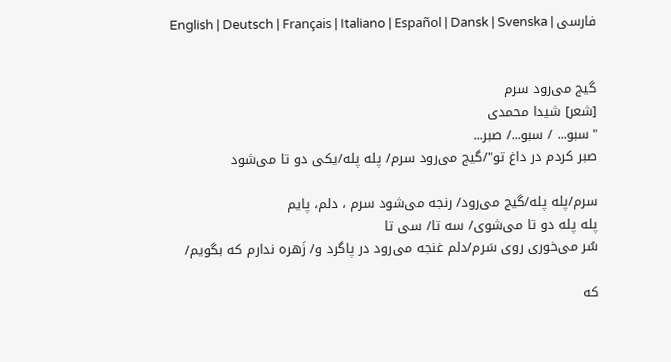English | Deutsch | Français | Italiano | Español | Dansk | Svenska | فارسی


گیج می‌رود سرم
[شعر] شیدا محمدی
"سبو... / سبو.../ صبر...
صبر کردم در داغ تو"/گیج می‌رود سرم/ پله پله/یکی دو تا می‌شود

سرم/پله پله/گیج می‌رود/ رنجه می‌شود سرم ، دلم، پایم
پله پله دو تا می‌شوی/ سه تا/ سی تا
سُر می‌خوری روی سَرم/دلم غنجه می‌رود در پاگرد و/ زَهره ندارم که بگویم/

که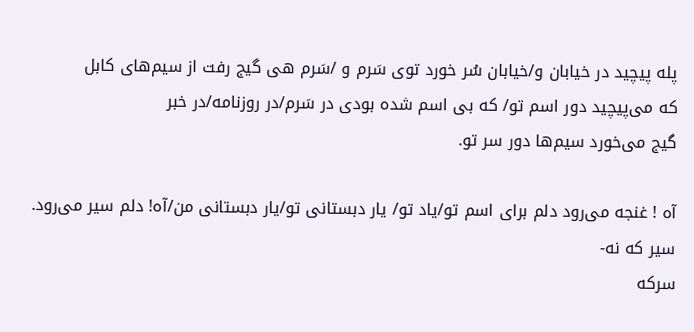پله پیچید در خیابان و/خیابان سُر خورد توی سَرم و /سَرم هی گیج رفت از سیم‌های کابل
که می‌پیچید دور اسم تو/ که بی اسم شده بودی در سَرم/در روزنامه/در خبر
گیج می‌خورد سیم‌ها دور سر تو.

آه ! غنجه می‌رود دلم برای اسم تو/یاد تو/ یار دبستانی تو/یار دبستانی من/آه! دلم سیر می‌رود.
سیر که نه-
سرکه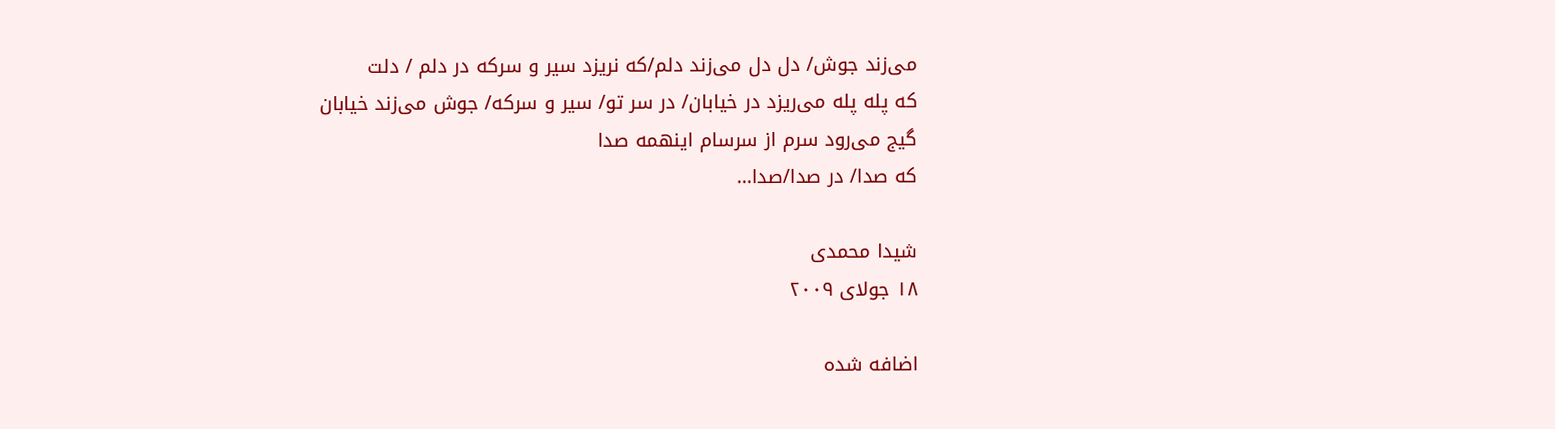می‌زند جوش/ دل دل می‌زند دلم/که نریزد سیر و سرکه در دلم / دلت
که پله پله می‌ریزد در خیابان/ در سر تو/ سیر و سرکه/ جوش می‌زند خیابان
گیج می‌رود سرم از سرسام اینهمه صدا
که صدا/ در صدا/صدا...

شیدا محمدی
۱۸ جولای ۲۰۰۹

اضافه شده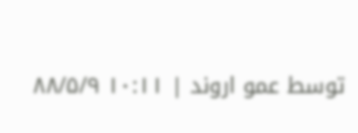توسط عمو اروند | ۱۰:۱۱ ۸۸/۵/۹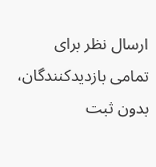ارسال نظر برای تمامی بازديدکنندگان، بدون ثبت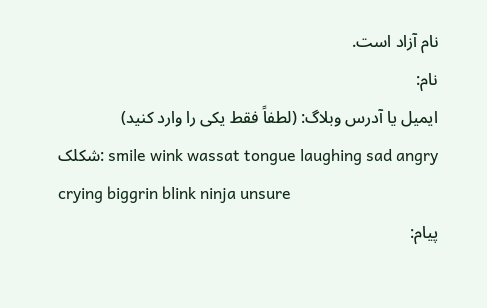نام آزاد است.
نام:
ايميل يا آدرس وبلاگ: (لطفاً فقط يکی را وارد کنيد)
شکلک: smile wink wassat tongue laughing sad angry crying biggrin blink ninja unsure
پيام: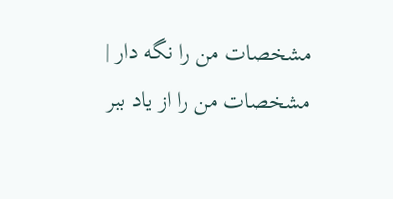مشخصات من را نگه دار | مشخصات من را از یاد ببر